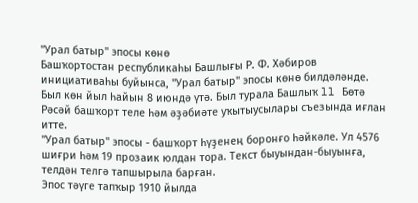"Урал батыр" эпосы көнө
Башҡортостан республикаһы Башлығы Р. Ф. Хәбиров инициативаһы буйынса, "Урал батыр" эпосы көнө билдәләнде. Был көн йыл һайын 8 июндә үтә. Был турала Башлыҡ ll Бөтә Рәсәй башҡорт теле һәм әҙәбиәте уҡытыусылары съезында иғлан итте.
"Урал батыр" эпосы - башҡорт һүҙенең боронғо һәйкәле. Ул 4576 шиғри һәм 19 прозаик юлдан тора. Текст быуындан-быуынға, телдән телгә тапшырыла барған.
Эпос тәүге тапҡыр 1910 йылда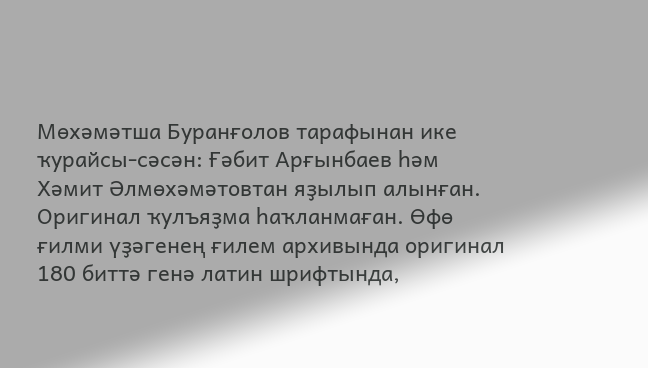Мөхәмәтша Буранғолов тарафынан ике ҡурайсы-сәсән: Ғәбит Арғынбаев һәм Хәмит Әлмөхәмәтовтан яҙылып алынған. Оригинал ҡулъяҙма һаҡланмаған. Өфө ғилми үҙәгенең ғилем архивында оригинал 180 биттә генә латин шрифтында,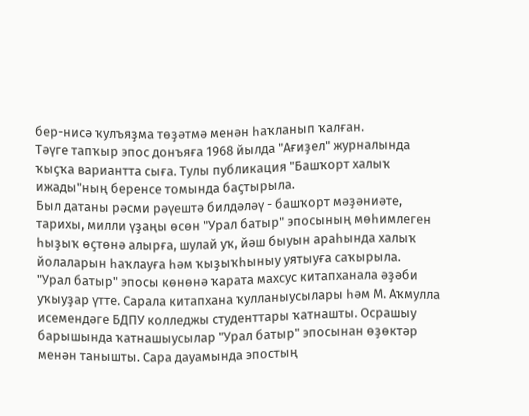бер-нисә ҡулъяҙма төҙәтмә менән һаҡланып ҡалған.
Тәүге тапҡыр эпос донъяға 1968 йылда "Ағиҙел" журналында ҡыҫҡа вариантта сыға. Тулы публикация "Башҡорт халыҡ ижады"ның беренсе томында баҫтырыла.
Был датаны рәсми рәүештә билдәләү - башҡорт мәҙәниәте, тарихы, милли үҙаңы өсөн "Урал батыр" эпосының мөһимлеген һыҙыҡ өҫтөнә алырға, шулай уҡ, йәш быуын араһында халыҡ йолаларын һаҡлауға һәм ҡыҙыҡһыныу уятыуға саҡырыла.
"Урал батыр" эпосы көнөнә ҡарата махсус китапханала әҙәби уҡыуҙар үтте. Сарала китапхана ҡулланыусылары һәм М. Аҡмулла исемендәге БДПУ колледжы студенттары ҡатнашты. Осрашыу барышында ҡатнашыусылар "Урал батыр" эпосынан өҙөктәр менән танышты. Сара дауамында эпостың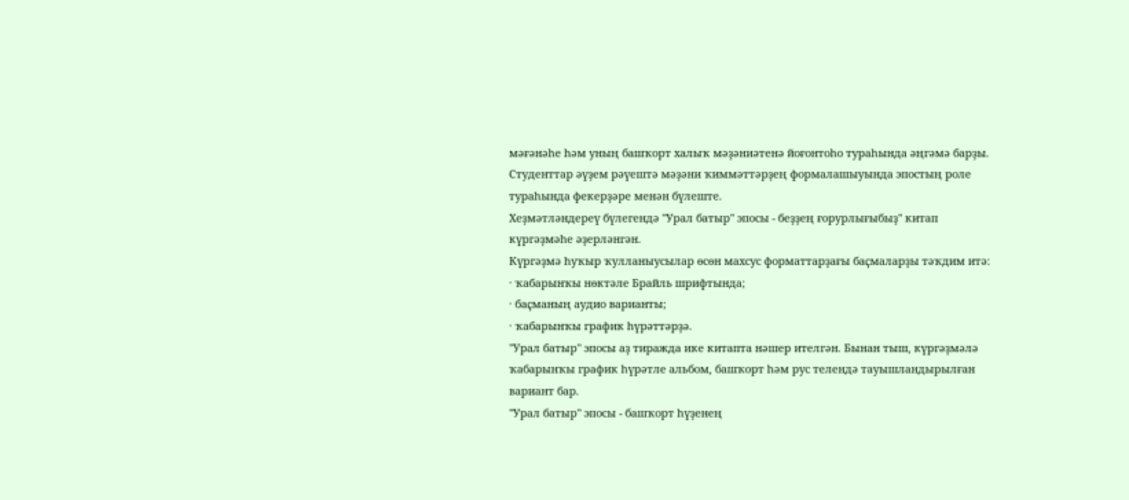мәғәнәһе һәм уның башҡорт халыҡ мәҙәниәтенә йоғонтоһо тураһында әңгәмә барҙы. Студенттар әүҙем рәүештә мәҙәни ҡиммәттәрҙең формалашыуында эпостың роле тураһында фекерҙәре менән бүлеште.
Хеҙмәтләндереү бүлегендә "Урал батыр" эпосы - беҙҙең ғорурлығыбыҙ" китап күргәҙмәһе әҙерләнгән.
Күргәҙмә һуҡыр ҡулланыусылар өсөн махсус форматтарҙағы баҫмаларҙы тәҡдим итә:
· ҡабарынҡы нөктәле Брайль шрифтында;
· баҫманың аудио варианты;
· ҡабарынҡы график һүрәттәрҙә.
"Урал батыр" эпосы аҙ тиражда ике китапта нәшер ителгән. Бынан тыш, күргәҙмәлә ҡабарынҡы график һүрәтле альбом, башҡорт һәм рус телендә тауышландырылған вариант бар.
"Урал батыр" эпосы - башҡорт һүҙенең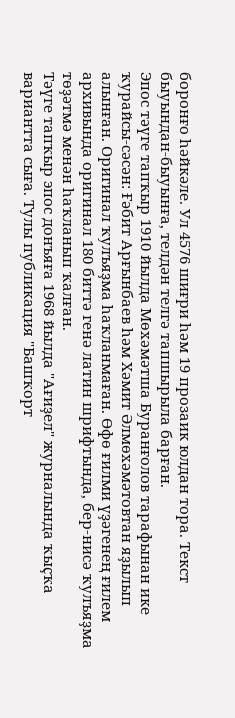боронғо һәйкәле. Ул 4576 шиғри һәм 19 прозаик юлдан тора. Текст быуындан-быуынға, телдән телгә тапшырыла барған.
Эпос тәүге тапҡыр 1910 йылда Мөхәмәтша Буранғолов тарафынан ике ҡурайсы-сәсән: Ғәбит Арғынбаев һәм Хәмит Әлмөхәмәтовтан яҙылып алынған. Оригинал ҡулъяҙма һаҡланмаған. Өфө ғилми үҙәгенең ғилем архивында оригинал 180 биттә генә латин шрифтында, бер-нисә ҡулъяҙма төҙәтмә менән һаҡланып ҡалған.
Тәүге тапҡыр эпос донъяға 1968 йылда "Ағиҙел" журналында ҡыҫҡа вариантта сыға. Тулы публикация "Башҡорт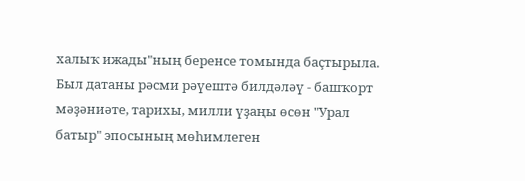халыҡ ижады"ның беренсе томында баҫтырыла.
Был датаны рәсми рәүештә билдәләү - башҡорт мәҙәниәте, тарихы, милли үҙаңы өсөн "Урал батыр" эпосының мөһимлеген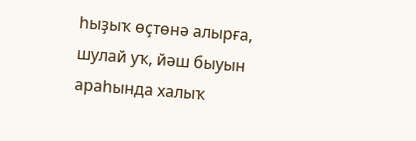һыҙыҡ өҫтөнә алырға, шулай уҡ, йәш быуын араһында халыҡ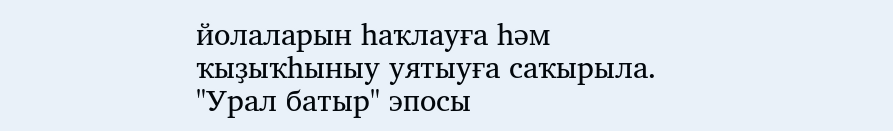йолаларын һаҡлауға һәм ҡыҙыҡһыныу уятыуға саҡырыла.
"Урал батыр" эпосы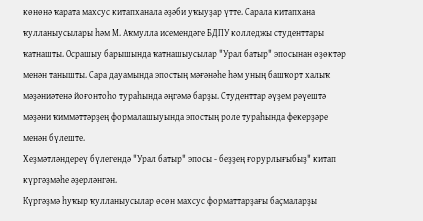көнөнә ҡарата махсус китапханала әҙәби уҡыуҙар үтте. Сарала китапхана ҡулланыусылары һәм М. Аҡмулла исемендәге БДПУ колледжы студенттары ҡатнашты. Осрашыу барышында ҡатнашыусылар "Урал батыр" эпосынан өҙөктәр менән танышты. Сара дауамында эпостың мәғәнәһе һәм уның башҡорт халыҡ мәҙәниәтенә йоғонтоһо тураһында әңгәмә барҙы. Студенттар әүҙем рәүештә мәҙәни ҡиммәттәрҙең формалашыуында эпостың роле тураһында фекерҙәре менән бүлеште.
Хеҙмәтләндереү бүлегендә "Урал батыр" эпосы - беҙҙең ғорурлығыбыҙ" китап күргәҙмәһе әҙерләнгән.
Күргәҙмә һуҡыр ҡулланыусылар өсөн махсус форматтарҙағы баҫмаларҙы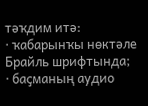тәҡдим итә:
· ҡабарынҡы нөктәле Брайль шрифтында;
· баҫманың аудио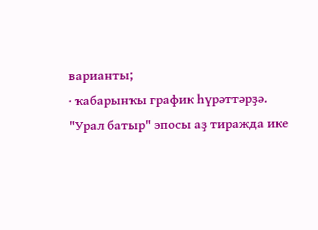варианты;
· ҡабарынҡы график һүрәттәрҙә.
"Урал батыр" эпосы аҙ тиражда ике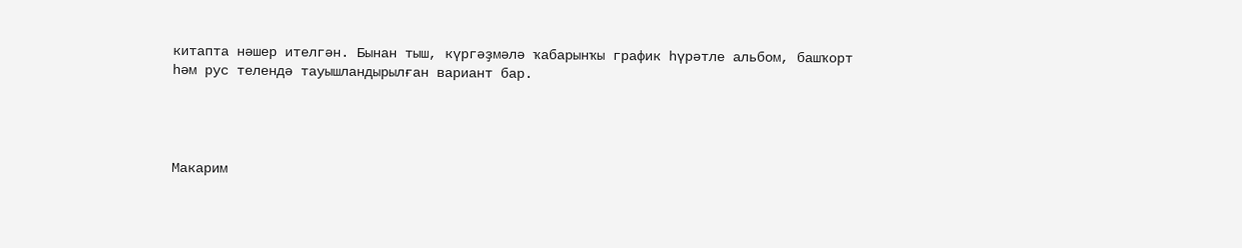китапта нәшер ителгән. Бынан тыш, күргәҙмәлә ҡабарынҡы график һүрәтле альбом, башҡорт һәм рус телендә тауышландырылған вариант бар.




Макарим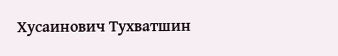Хусаинович Тухватшин